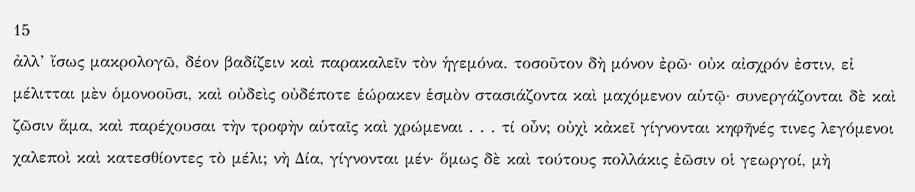15
ἀλλ’ ἴσως μακρολογῶ, δέον βαδίζειν καὶ παρακαλεῖν τὸν ἡγεμόνα. τοσοῦτον δὴ μόνον ἐρῶ· οὐκ αἰσχρόν ἐστιν, εἰ μέλιτται μὲν ὁμονοοῦσι, καὶ οὐδεὶς οὐδέποτε ἑώρακεν ἑσμὸν στασιάζοντα καὶ μαχόμενον αὑτῷ· συνεργάζονται δὲ καὶ ζῶσιν ἅμα, καὶ παρέχουσαι τὴν τροφὴν αὑταῖς καὶ χρώμεναι . . . τί οὖν; οὐχὶ κἀκεῖ γίγνονται κηφῆνές τινες λεγόμενοι χαλεποὶ καὶ κατεσθίοντες τὸ μέλι; νὴ Δία, γίγνονται μέν· ὅμως δὲ καὶ τούτους πολλάκις ἐῶσιν οἱ γεωργοί, μὴ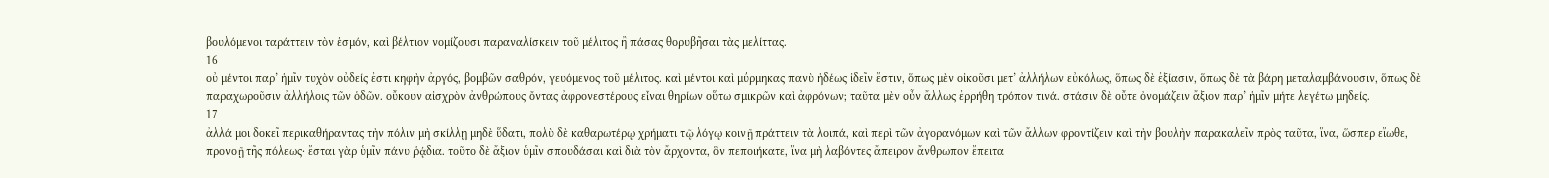βουλόμενοι ταράττειν τὸν ἑσμόν, καὶ βέλτιον νομίζουσι παραναλίσκειν τοῦ μέλιτος ἢ πάσας θορυβῆσαι τὰς μελίττας.
16
οὐ μέντοι παρ’ ἡμῖν τυχὸν οὐδείς ἐστι κηφὴν ἀργός, βομβῶν σαθρόν, γευόμενος τοῦ μέλιτος. καὶ μέντοι καὶ μύρμηκας πανὺ ἡδέως ἰδεῖν ἔστιν, ὅπως μὲν οἰκοῦσι μετ’ ἀλλήλων εὐκόλως, ὅπως δὲ ἐξίασιν, ὅπως δὲ τὰ βάρη μεταλαμβάνουσιν, ὅπως δὲ παραχωροῦσιν ἀλλήλοις τῶν ὁδῶν. οὔκουν αἰσχρὸν ἀνθρώπους ὄντας ἀφρονεστέρους εἶναι θηρίων οὕτω σμικρῶν καὶ ἀφρόνων; ταῦτα μὲν οὖν ἄλλως ἐρρήθη τρόπον τινά. στάσιν δὲ οὔτε ὀνομάζειν ἄξιον παρ’ ἡμῖν μήτε λεγέτω μηδείς.
17
ἀλλά μοι δοκεῖ περικαθήραντας τὴν πόλιν μὴ σκίλλῃ μηδὲ ὕδατι, πολὺ δὲ καθαρωτέρῳ χρήματι τῷ λόγῳ κοινῇ πράττειν τὰ λοιπά, καὶ περὶ τῶν ἀγορανόμων καὶ τῶν ἄλλων φροντίζειν καὶ τὴν βουλὴν παρακαλεῖν πρὸς ταῦτα, ἵνα, ὥσπερ εἴωθε, προνοῇ τῆς πόλεως· ἔσται γὰρ ὑμῖν πάνυ ῥᾴδια. τοῦτο δὲ ἄξιον ὑμῖν σπουδάσαι καὶ διὰ τὸν ἄρχοντα, ὃν πεποιήκατε, ἵνα μὴ λαβόντες ἄπειρον ἄνθρωπον ἔπειτα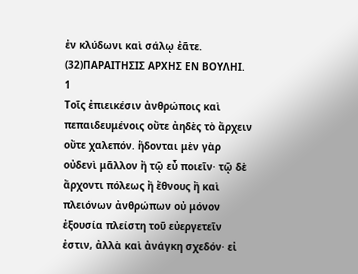ἐν κλύδωνι καὶ σάλῳ ἐᾶτε.
(32)ΠΑΡΑΙΤΗΣΙΣ ΑΡΧΗΣ ΕΝ ΒΟΥΛΗΙ.
1
Τοῖς ἐπιεικέσιν ἀνθρώποις καὶ πεπαιδευμένοις οὔτε ἀηδὲς τὸ ἄρχειν οὔτε χαλεπόν. ἥδονται μὲν γὰρ οὐδενὶ μᾶλλον ἢ τῷ εὖ ποιεῖν· τῷ δὲ ἄρχοντι πόλεως ἢ ἔθνους ἢ καὶ πλειόνων ἀνθρώπων οὐ μόνον ἐξουσία πλείστη τοῦ εὐεργετεῖν ἐστιν, ἀλλὰ καὶ ἀνάγκη σχεδόν· εἰ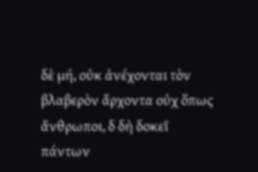δὲ μή, οὐκ ἀνέχονται τὸν βλαβερὸν ἄρχοντα οὐχ ὅπως ἄνθρωποι, δ δὴ δοκεῖ πάντων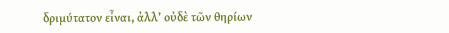δριμύτατον εἶναι, ἀλλ’ οὐδὲ τῶν θηρίων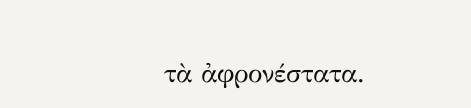τὰ ἀφρονέστατα.